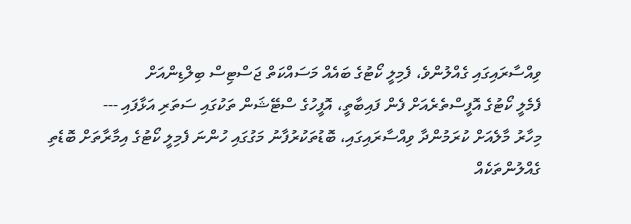ވިއްސާރައިގައި ގެއްލުންވެ، ފެމިލީ ކޯޓުގެ ބައެއް މަސައްކަތް ޖަސްޓިސް ބިލްޑިންއަށް
ފެމެލީ ކޯޓުގެ އޮފީސްތެރެއަށް ފެން ފައިބާތީ، އޮފީހުގެ ސްޓޭޝަން ތަކުގައި ސަތަރި އަޅާފައި ---
މިހާރު މާލެއަށް ކުރަމުންދާ ވިއްސާރައިގައި، ބޮޑުތަކުރުފާނު މަގުގައި ހުންނަ ފެމިލީ ކޯޓުގެ އިމާރާތަށް ބޮޑެތި ގެއްލުންތަކެއް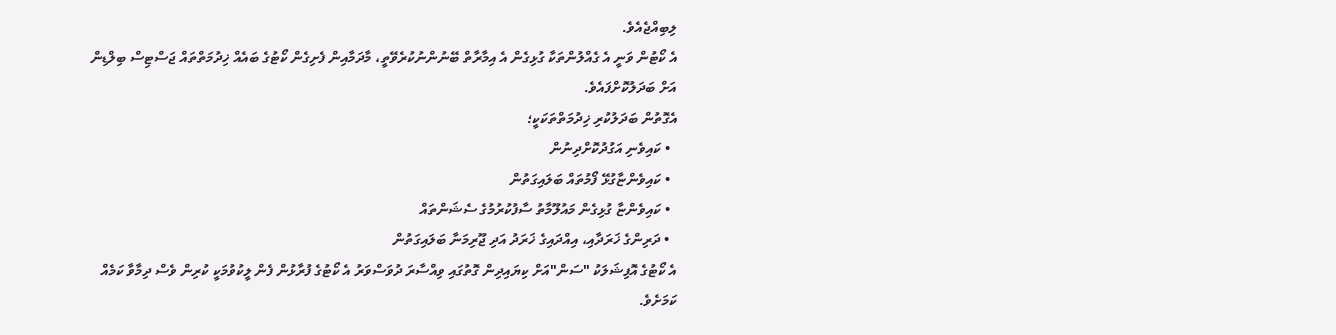ލިބިއްޖެއެވެ.
އެ ކޯޓުން ވަނީ އެ ގެއްލުންތަކާ ގުޅިގެން އެ އިމާރާތް ބޭނުންނުކުރެވޭތީ، މާދަމާއިން ފެށިގެން ކޯޓުގެ ބައެއް ޚިދުމަތްތައް ޖަސްޓިސް ބިލްޑިން އަށް ބަދަލުކޮށްފައެވެ.
އެގޮތުން ބަދަލުކުރި ޚިދުމަތްތަކަކީ؛
  • ކައިވެނި އަގުދުކޮށްދިނުން
  • ކައިވެންޏާގުޅޭ ފޯމުތައް ބަލައިގަތުން
  • ކައިވެންޏާ ގުޅިގެން މައުލޫމާތު ސާފުކުރުމުގެ ސެޝަންތައް
  • ދަރިންގެ ޚަރަދާއި، އިއްދައިގެ ޚަރަދު އަދި ޖޫރިމަނާ ބަލައިގަތުން
އެ ކޯޓުގެ އޮފިޝަލަކު "ސަން"އަށް ކިޔައިދިން ގޮތުގައި ވިއްސާރަ ދުވަސްވަރު އެ ކޯޓުގެ ފުރާޅުން ފެން ލީކުވުމަކީ ކުރިން ވެސް ދިމާވާ ކަމެއް ކަމަށެވެ.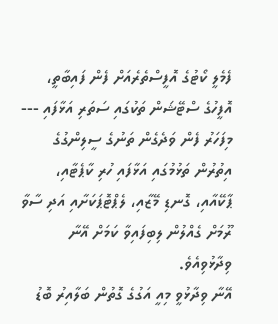ފެމެލީ ކޯޓުގެ އޮފީސްތެރެއަށް ފެން ފައިބާތީ، އޮފީހުގެ ސްޓޭޝަން ތަކުގައި ސަތަރި އަޅާފައި ---
މިފަހަރު ފެން ވަދެގެން ތަނުގެ ސީލިންގުގެ އިތުރުން ތަޅުމުގައި އަޅާފައި ހުރި ކާޕެޓާއި، ޕާކޭއާއި، ގޮނޑި މޭޒާއި، ލެޕްޓޮޕަކަށާއި އަދި ސާވާ ރޫމަށް ގެއްލުން ލިބިފައިވާ ކަމަށް އޭނާ ވިދާޅުވިއެވެ.
އޭނާ ވިދާޅުވީ މިއީ އަގުގެ ގޮތުން ބަލާއިރު ބޮޑު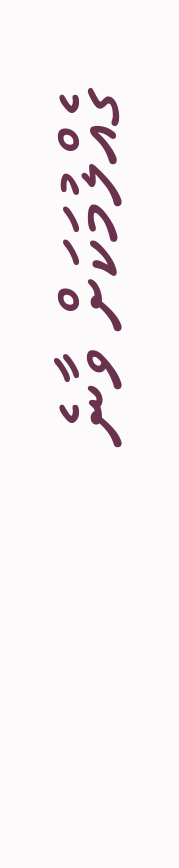ގެއްލުމަކަށް ވާނެ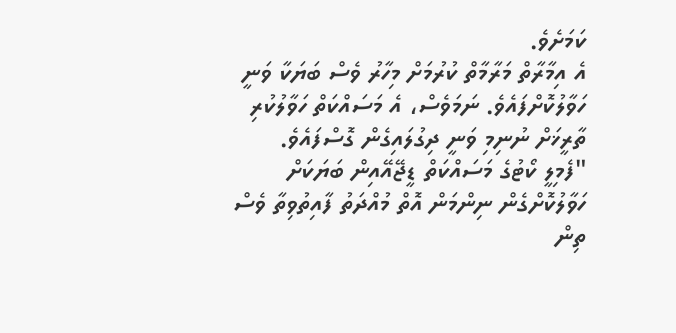ކަމަށެވެ.
އެ އިމާރާތް މަރާމާތް ކުރުމަށް މިހާރު ވެސް ބަޔަކާ ވަނީ ހަވާލުކޮށްފައެވެ. ނަމަވެސް، އެ މަސައްކަތް ހަވާލުކުރި ތާރީޚަށް ނުނިމި ވަނީ ދިގުލައިގެން ގޮސްފައެވެ.
"ފެމިލީ ކޯޓުގެ މަސައްކަތް ޑީޖޭއޭއިން ބަޔަކަށް ހަވާލުކޮށްގެން ނިންމަން އޮތް މުއްދަތު ފާއިތުވިތާ ވެސް ތިން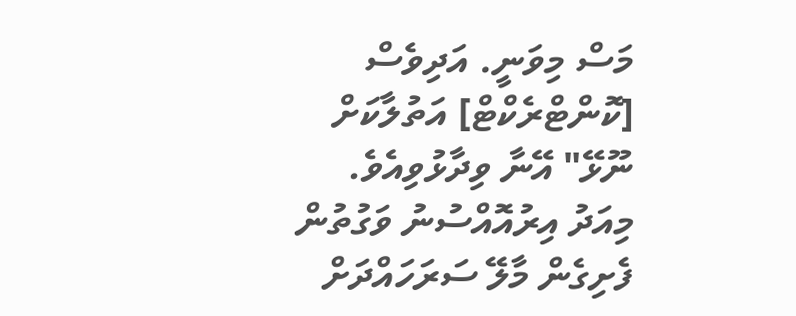މަސް މިވަނީ. އަދިވެސް [ކޮންޓްރެކްޓް] އަތުލާކަށް ނޫޅޭ" އޭނާ ވިދާޅުވިއެވެ.
މިއަދު އިރުއޮއްސުނު ވަގުތުން ފެށިގެން މާލޭ ސަރަހައްދަށް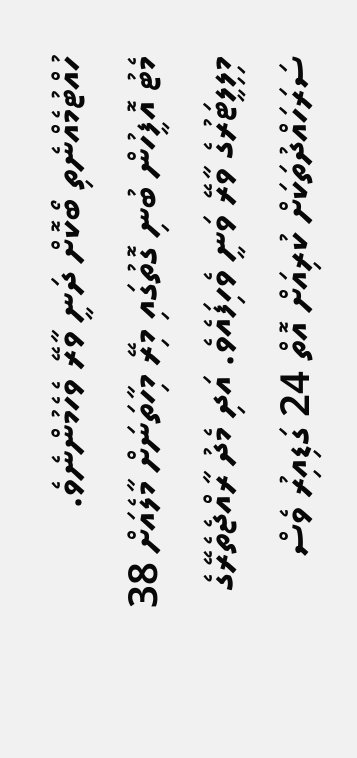ހުއްޓުމެއްނެތި ބޯކޮށް ދަނީ ވާރޭ ވެހެމުންނެވެ.
މެޓު އޮފީހުން ބުނި ގޮތުގައި މިރޭ މިހާތަނަށް މާލެއަށް 38 މިލިލީޓަރުގެ ވާރޭ ވަނީ ވެހިފައެވެ. އަދި މެދު ރާއްޖެތެރޭގެ ސަރަހައްދުތަކަށް ކުރިއަށް އޮތް 24 ގަޑިއިރު ވެސް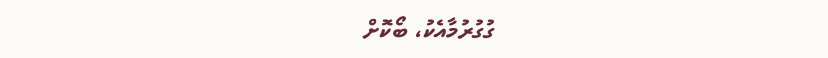ގުގުރުމާއެކު، ބޯކޮށް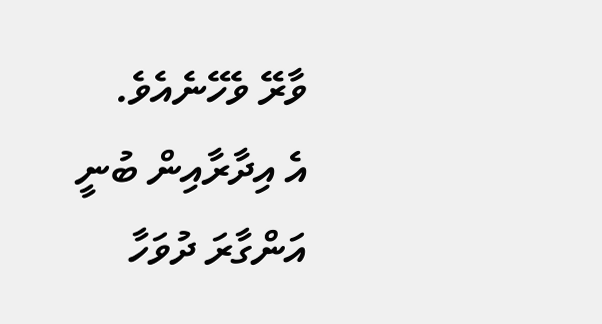ވާރޭ ވެހޭނެއެވެ.
އެ އިދާރާއިން ބުނީ އަންގާރަ ދުވަހާ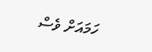ހަމައަށް ވެސް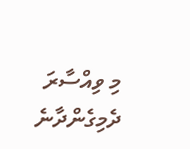މި ވިއްސާރަ ދެމިގެންދާނެ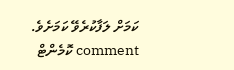ކަމަށް ލަފާކުރެވޭ ކަމަށެވެ.
comment ކޮމެންޓް